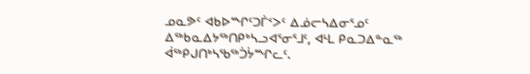ᓄᓇᕗᑦ ᐊᑲᐅᙱᑦᑐᒦᑉᐳᑦ ᐃᓅᓕᓴᐃᓂᕐᓄᑦ ᐃᖅᑲᓇᐃᔭᖅᑎᑭᒃᓴᓗᐊᕐᓂᕐᒧᑦ, ᐊᒻᒪ ᑭᓇᑐᐃᓐᓇᖅ ᐋᖅᑭᒍᑎᒃᓴᖃᖅᑑᔮᙱᓚᑦ.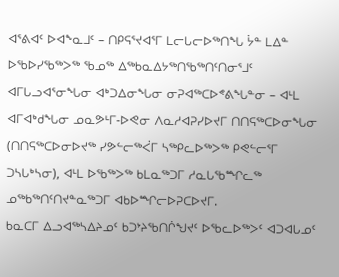ᐊᕐᕕᐊᑦ ᐅᐊᖕᓇᒧᑦ – ᑎᑭᕋᕐᔪᐊᕐᒥ ᒪᓕᒐᓕᐅᖅᑎᖓ ᔮᓐ ᒪᐃᓐ ᐅᖃᐅᓯᖃᖅᐳᖅ ᖃᓄᖅ ᐃᖅᑲᓇᐃᔭᖅᑎᖃᖅᑎᑦᑎᓂᕐᒧᑦ ᐊᒥᒐᓗᐊᕐᓂᖓᓂ ᐊᒃᑐᐃᓂᖓᓂ ᓂᕈᐊᖅᑕᐅᕝᕕᖓᓐᓂ – ᐊᒻᒪ ᐊᒥᐊᒃᑯᖓᓂ ᓄᓇᕗᒻᒥ-ᐅᕙᓂ ᐱᓇᓱᐊᕈᓯᐅᔪᒥ ᑎᑎᕋᖅᑕᐅᓂᖓᓂ (ᑎᑎᕋᖅᑕᐅᓂᐅᔪᖅ ᓯᕗᓪᓕᖅᐹᒥ ᓴᖅᑭᓚᐅᖅᐳᖅ ᑭᕙᓪᓕᕐᒥ ᑐᓴᒐᒃᓴᓂ), ᐊᒻᒪ ᐅᖃᖅᐳᖅ ᑲᒪᓇᖅᑐᒥ ᓱᓇᒐᖃᙱᓚᖅ ᓄᖅᑲᖅᑎᑦᑎᔪᓐᓇᖅᑐᒥ ᐊᑲᐅᙱᓕᐅᕈᑕᐅᔪᒥ.
ᑲᓇᑕᒥ ᐃᓗᐊᖅᓴᐃᔨᓄᑦ ᑲᑐᔾᔨᖃᑎᒌᖑᔪᑦ ᐅᖃᓚᐅᖅᐳᑦ ᐊᑐᐊᒐᓄᑦ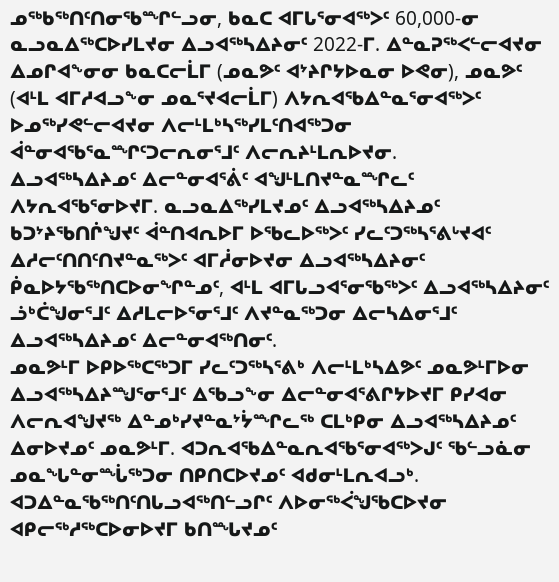ᓄᖅᑲᖅᑎᑦᑎᓂᖃᙱᓪᓗᓂ, ᑲᓇᑕ ᐊᒥᒐᕐᓂᐊᖅᐳᑦ 60,000-ᓂ ᓇᓗᓇᐃᖅᑕᐅᓯᒪᔪᓂ ᐃᓗᐊᖅᓴᐃᔨᓂᑦ 2022-ᒥ. ᐃᓐᓇᕈᖅᐸᓪᓕᐊᔪᓂ ᐃᓄᒋᐊᖕᓂᓂ ᑲᓇᑕᓕᒫᒥ (ᓄᓇᕗᑦ ᐊᔾᔨᒋᔭᐅᓇᓂ ᐅᕙᓂ), ᓄᓇᕗᑦ (ᐊᒻᒪ ᐊᒥᓱᐊᓗᖕᓂ ᓄᓇᕐᔪᐊᓕᒫᒥ) ᐱᔭᕆᐊᖃᐃᓐᓇᕐᓂᐊᖅᐳᑦ ᐅᓄᖅᓯᕙᓪᓕᐊᔪᓂ ᐱᓕᒻᒪᒃᓴᖅᓯᒪᑦᑎᐊᖅᑐᓂ ᐋᓐᓂᐊᖃᕐᓇᙱᑦᑐᓕᕆᓂᕐᒧᑦ ᐱᓕᕆᔨᒻᒪᕆᐅᔪᓂ.
ᐃᓗᐊᖅᓴᐃᔨᓄᑦ ᐃᓕᓐᓂᐊᕐᕖᑦ ᐊᖑᒻᒪᑎᔪᓐᓇᙱᓚᑦ ᐱᔭᕆᐊᖃᕐᓂᐅᔪᒥ. ᓇᓗᓇᐃᖅᓯᒪᔪᓄᑦ ᐃᓗᐊᖅᓴᐃᔨᓄᑦ ᑲᑐᔾᔨᖃᑎᒌᖑᔪᑦ ᐋᓐᑎᐊᕆᐅᒥ ᐅᖃᓚᐅᖅᐳᑦ ᓯᓚᑦᑐᖅᓴᕐᕕᒡᔪᐊᑦ ᐃᓱᓕᑦᑎᑎᑦᑎᔪᓐᓇᖅᐳᑦ ᐊᒥᓲᓂᐅᔪᓂ ᐃᓗᐊᖅᓴᐃᔨᓂᑦ ᑮᓇᐅᔭᖃᖅᑎᑕᐅᓂᖏᓐᓄᑦ, ᐊᒻᒪ ᐊᒥᒐᓗᐊᕐᓂᖃᖅᐳᑦ ᐃᓗᐊᖅᓴᐃᔨᓂᑦ ᓘᒃᑖᖑᓂᕐᒧᑦ ᐃᓱᒪᓕᐅᕐᓂᕐᒧᑦ ᐱᔪᓐᓇᖅᑐᓂ ᐃᓕᓴᐃᓂᕐᒧᑦ ᐃᓗᐊᖅᓴᐃᔨᓄᑦ ᐃᓕᓐᓂᐊᖅᑎᓂᑦ.
ᓄᓇᕗᒻᒥ ᐅᑭᐅᖅᑕᖅᑐᒥ ᓯᓚᑦᑐᖅᓴᕐᕕᒃ ᐱᓕᒻᒪᒃᓴᐃᕗᑦ ᓄᓇᕗᒻᒥᐅᓂ ᐃᓗᐊᖅᓴᐃᔨᙳᕐᓂᕐᒧᑦ ᐃᖃᓗᖕᓂ ᐃᓕᓐᓂᐊᕐᕕᒋᔭᐅᔪᒥ ᑭᓯᐊᓂ ᐱᓕᕆᐊᖑᔪᖅ ᐃᓐᓄᒃᓯᔪᓐᓇᔾᔮᙱᓚᖅ ᑕᒪᒃᑭᓂ ᐃᓗᐊᖅᓴᐃᔨᓄᑦ ᐃᓂᐅᔪᓄᑦ ᓄᓇᕗᒻᒥ. ᐊᑐᕆᐊᖃᐃᓐᓇᕆᐊᖃᕐᓂᐊᖅᐳᒍᑦ ᖃᓪᓗᓈᓂ ᓄᓇᖓᓐᓂᙶᖅᑐᓂ ᑎᑭᑎᑕᐅᔪᓄᑦ ᐊᑯᓂᒻᒪᕆᐊᓗᒃ.
ᐊᑐᐃᓐᓇᖃᖅᑎᑦᑎᒐᓗᐊᖅᑎᓪᓗᒋᑦ ᐱᐅᓂᖅᐹᖑᖃᑕᐅᔪᓂ ᐊᑭᓕᖅᓱᖅᑕᐅᓂᐅᔪᒥ ᑲᑎᙵᔪᓄᑦ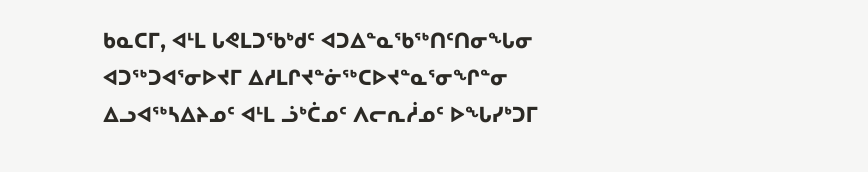ᑲᓇᑕᒥ, ᐊᒻᒪ ᒐᕙᒪᑐᖃᒃᑯᑦ ᐊᑐᐃᓐᓇᖃᖅᑎᑦᑎᓂᖓᓂ ᐊᑐᖅᑐᐊᕐᓂᐅᔪᒥ ᐃᓱᒪᒋᔪᓐᓃᖅᑕᐅᔪᓐᓇᕐᓂᖏᓐᓂ ᐃᓗᐊᖅᓴᐃᔨᓄᑦ ᐊᒻᒪ ᓘᒃᑖᓄᑦ ᐱᓕᕆᓲᓄᑦ ᐅᖓᓯᒃᑐᒥ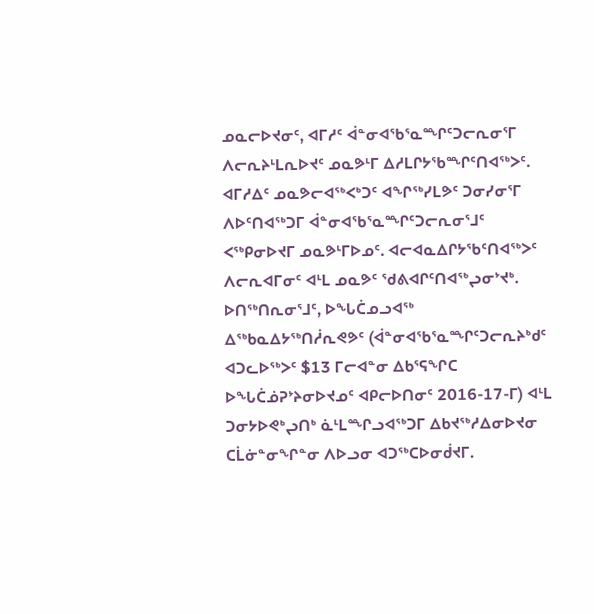ᓄᓇᓕᐅᔪᓂᑦ, ᐊᒥᓱᑦ ᐋᓐᓂᐊᖃᕐᓇᙱᑦᑐᓕᕆᓂᕐᒥ ᐱᓕᕆᔨᒻᒪᕆᐅᔪᑦ ᓄᓇᕗᒻᒥ ᐃᓱᒪᒋᔭᖃᙱᑦᑎᐊᖅᐳᑦ.
ᐊᒥᓱᐃᑦ ᓄᓇᕗᓕᐊᖅᐸᒃᑐᑦ ᐊᖏᖅᓯᒪᕗᑦ ᑐᓂᓯᓂᕐᒥ ᐱᐅᑦᑎᐊᖅᑐᒥ ᐋᓐᓂᐊᖃᕐᓇᙱᑦᑐᓕᕆᓂᕐᒧᑦ ᐸᖅᑭᓂᐅᔪᒥ ᓄᓇᕗᒻᒥᐅᓄᑦ. ᐊᓕᐊᓇᐃᒋᔭᖃᑦᑎᐊᖅᐳᑦ ᐱᓕᕆᐊᒥᓂᑦ ᐊᒻᒪ ᓄᓇᕗᑦ ᖁᕕᐊᒋᑦᑎᐊᖅᖢᓂᔾᔪᒃ. ᐅᑎᖅᑎᕆᓂᕐᒧᑦ, ᐅᖓᑖᓄᓗᐊᖅ ᐃᖅᑲᓇᐃᔭᖅᑎᓲᕆᕙᕗᑦ (ᐋᓐᓂᐊᖃᕐᓇᙱᑦᑐᓕᕆᔨᒃᑯᑦ ᐊᑐᓚᐅᖅᐳᑦ $13 ᒥᓕᐊᓐᓂ ᐃᑲᕐᕋᖏᑕ ᐅᖓᑖᓅᕈᔾᔨᓂᐅᔪᓄᑦ ᐊᑭᓕᐅᑎᓂᑦ 2016-17-ᒥ) ᐊᒻᒪ ᑐᓂᔭᐅᕙᒃᖢᑎᒃ ᓈᒻᒪᙱᓗᐊᖅᑐᒥ ᐃᑲᔪᖅᓱᐃᓂᐅᔪᓂ ᑕᒫᓃᓐᓂᖏᓐᓂ ᐱᐅᓗᓂ ᐊᑐᖅᑕᐅᓂᑰᔪᒥ.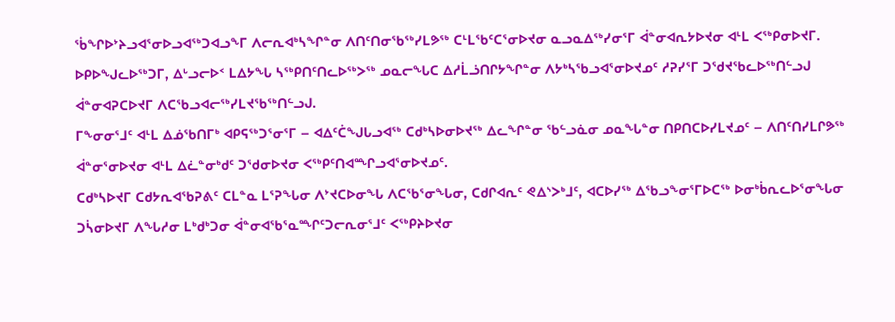ᖄᖏᐅᔾᔨᓗᐊᕐᓂᐅᓗᐊᖅᑐᐊᓗᖕᒥ ᐱᓕᕆᐊᒃᓴᖏᓐᓂ ᐱᑎᑦᑎᓂᖃᖅᓯᒪᕗᖅ ᑕᒻᒪᖃᑦᑕᕐᓂᐅᔪᓂ ᓇᓗᓇᐃᖅᓯᓂᕐᒥ ᐋᓐᓂᐊᕆᔭᐅᔪᓂ ᐊᒻᒪ ᐸᖅᑭᓂᐅᔪᒥ. ᐅᑭᐅᖑᓚᐅᖅᑐᒥ, ᐃᒡᓗᓕᐅᑉ ᒪᐃᔭᖓ ᓴᖅᑭᑎᑦᑎᓚᐅᖅᐳᖅ ᓄᓇᓕᖓᑕ ᐃᓱᒫᓘᑎᒋᔭᖏᓐᓂ ᐱᔭᒃᓴᖃᓗᐊᕐᓂᐅᔪᓄᑦ ᓱᕈᓯᕐᒥ ᑐᖁᔪᖃᓚᐅᖅᑎᓪᓗᒍ ᐋᓐᓂᐊᕈᑕᐅᔪᒥ ᐱᑕᖃᓗᐊᓕᖅᓯᒪᔪᖃᖅᑎᓪᓗᒍ.
ᒥᖕᓂᓂᕐᒧᑦ ᐊᒻᒪ ᐃᓅᖃᑎᒥᒃ ᐊᑭᕋᖅᑐᕐᓂᕐᒥ – ᐊᐃᑦᑖᖑᒐᓗᐊᖅ ᑕᑯᒃᓴᐅᓂᐅᔪᖅ ᐃᓚᖏᓐᓂ ᖃᓪᓗᓈᓂ ᓄᓇᖓᓐᓂ ᑎᑭᑎᑕᐅᓯᒪᔪᓄᑦ – ᐱᑎᑦᑎᓯᒪᒋᕗᖅ ᐋᓐᓂᕐᓂᐅᔪᓂ ᐊᒻᒪ ᐃᓛᓐᓂᒃᑯᑦ ᑐᖁᓂᐅᔪᓂ ᐸᖅᑭᑦᑎᐊᙱᓗᐊᕐᓂᐅᔪᓄᑦ.
ᑕᑯᒃᓴᐅᔪᒥ ᑕᑯᔭᕆᐊᖃᕈᕕᑦ ᑕᒪᓐᓇ ᒪᕐᕈᖓᓂ ᐱᔾᔪᑕᐅᓂᖓ ᐱᑕᖃᕐᓂᖓᓂ, ᑕᑯᒋᐊᕆᑦ ᕙᐃᔅᐳᒃᒧᑦ, ᐊᑕᐅᓯᖅ ᐃᖃᓗᖕᓂᕐᒥᐅᑕᖅ ᐅᓂᒃᑳᕆᓚᐅᕐᓂᖓᓂ ᑐᓵᓂᐅᔪᒥ ᐱᖓᓱᓂ ᒪᒃᑯᒃᑐᓂ ᐋᓐᓂᐊᖃᕐᓇᙱᑦᑐᓕᕆᓂᕐᒧᑦ ᐸᖅᑭᔨᐅᔪᓂ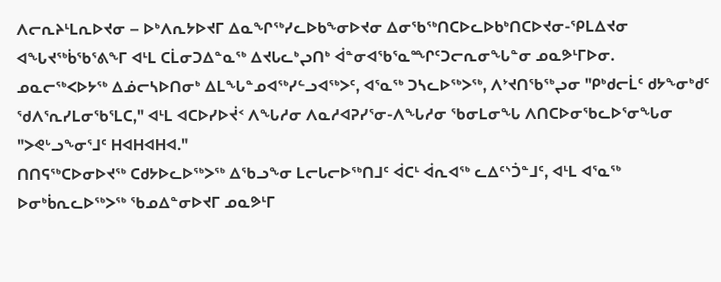ᐱᓕᕆᔨᒻᒪᕆᐅᔪᓂ – ᐅᒃᐱᕆᔭᐅᔪᒥ ᐃᓇᖏᖅᓯᓚᐅᑲᖕᓂᐅᔪᓂ ᐃᓂᖃᖅᑎᑕᐅᓚᐅᑲᒃᑎᑕᐅᔪᓂ-ᕿᒪᐃᔪᓂ ᐊᖓᔪᖅᑳᖃᕐᕕᖕᒥ ᐊᒻᒪ ᑕᒫᓂᑐᐃᓐᓇᖅ ᐃᔪᒐᓚᒃᖢᑎᒃ ᐋᓐᓂᐊᖃᕐᓇᙱᑦᑐᓕᕆᓂᖓᓐᓂ ᓄᓇᕗᒻᒥᐅᓂ.
ᓄᓇᓕᖅᐸᐅᔭᖅ ᐃᓅᓕᓴᐅᑎᓂᒃ ᐃᒪᖓᓐᓄᐊᖅᓯᓪᓗᐊᖅᐳᑦ, ᐊᕐᓇᖅ ᑐᓴᓚᐅᖅᐳᖅ, ᐱᔾᔪᑎᖃᖅᖢᓂ "ᑭᒃᑯᓕᒫᑦ ᑯᔭᖕᓂᒃᑯᑦ ᖁᐱᕐᕆᓯᒪᓂᖃᕐᒪᑕ," ᐊᒻᒪ ᐊᑕᐅᓯᐅᔫᑉ ᐱᖓᓱᓂ ᐱᓇᓱᐊᕈᓯᕐᓂ-ᐱᖓᓱᓂ ᖃᓂᒪᓂᖓ ᐱᑎᑕᐅᓂᖃᓚᐅᕐᓂᖓᓂ "ᐳᕙᒡᓗᖕᓂᕐᒧᑦ ᕼᐊᕼᐊᕼᐊ."
ᑎᑎᕋᖅᑕᐅᓂᐅᔪᖅ ᑕᑯᔭᐅᓚᐅᖅᐳᖅ ᐃᖃᓗᖕᓂ ᒪᓕᒐᓕᐅᖅᑎᒧᑦ ᐋᑕᒻ ᐋᕆᐊᖅ ᓚᐃᑦᔅᑑᓐᒧᑦ, ᐊᒻᒪ ᐊᕐᓇᖅ ᐅᓂᒃᑳᕆᓚᐅᖅᐳᖅ ᖃᓄᐃᓐᓂᐅᔪᒥ ᓄᓇᕗᒻᒥ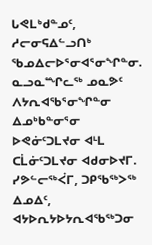ᒐᕙᒪᒃᑯᓐᓄᑦ, ᓱᓕᓂᕋᐃᓪᓗᑎᒃ ᖃᓄᐃᓕᐅᕐᓂᐊᕐᓂᖏᓐᓂ.
ᓇᓗᓇᙱᓚᖅ ᓄᓇᕗᑦ ᐱᔭᕆᐊᖃᕐᓂᖏᓐᓂ ᐃᓄᒃᑲᓐᓂᕐᓂ ᐅᕙᓃᑦᑐᒪᔪᓂ ᐊᒻᒪ ᑕᒫᓃᑦᑐᒪᔪᓂ ᐊᑯᓂᐅᔪᒥ.
ᓯᕗᓪᓕᖅᐹᒥ, ᑐᑭᖃᖅᐳᖅ ᐃᓄᐃᑦ, ᐊᔭᐅᕆᔭᐅᔭᕆᐊᖃᖅᑐᓂ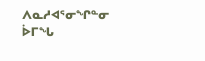ᐱᓇᓱᐊᕐᓂᖏᓐᓂ ᐆᒥᖓ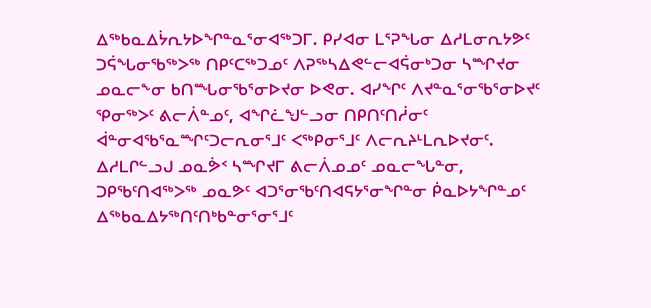ᐃᖅᑲᓇᐃᔮᕆᔭᐅᖏᓐᓇᕐᓂᐊᖅᑐᒥ. ᑭᓯᐊᓂ ᒪᕐᕈᖓᓂ ᐃᓱᒪᓂᕆᔭᕗᑦ ᑐᕌᖓᓂᖃᖅᐳᖅ ᑎᑭᑦᑕᖅᑐᓄᑦ ᐱᕈᖅᓴᐃᕙᓪᓕᐊᕌᓂᒃᑐᓂ ᓴᙱᔪᓂ ᓄᓇᓕᖕᓂ ᑲᑎᙵᓂᖃᕐᓂᐅᔪᓂ ᐅᕙᓂ. ᐊᓯᖏᑦ ᐱᔪᓐᓇᕐᓂᖃᕐᓂᐅᔪᑦ ᕿᓂᖅᐳᑦ ᕕᓕᐲᓐᓄᑦ, ᐊᖏᓛᖑᓪᓗᓂ ᑎᑭᑎᑦᑎᓲᓂᑦ ᐋᓐᓂᐊᖃᕐᓇᙱᑦᑐᓕᕆᓂᕐᒧᑦ ᐸᖅᑭᓂᕐᒧᑦ ᐱᓕᕆᔨᒻᒪᕆᐅᔪᓂᑦ. ᐃᓱᒪᒋᓪᓗᒍ ᓄᓇᕘᑉ ᓴᙱᔪᒥ ᕕᓕᐲᓄᓄᑦ ᓄᓇᓕᖓᓐᓂ, ᑐᑭᖃᑦᑎᐊᖅᐳᖅ ᓄᓇᕗᑦ ᐊᑐᕐᓂᖃᑦᑎᐊᕋᔭᕐᓂᖏᓐᓂ ᑮᓇᐅᔭᖏᓐᓄᑦ ᐃᖅᑲᓇᐃᔭᖅᑎᑦᑎᒃᑲᓐᓂᕐᓂᕐᒧᑦ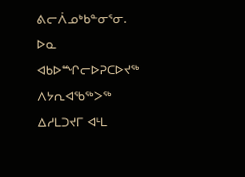ᕕᓕᐲᓄᒃᑲᓐᓂᕐᓂ.
ᐅᓇ ᐊᑲᐅᙱᓕᐅᕈᑕᐅᔪᖅ ᐱᔭᕆᐊᖃᖅᐳᖅ ᐃᓱᒪᑐᔪᒥ ᐊᒻᒪ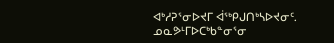ᐊᒃᓱᕈᕐᓂᐅᔪᒥ ᐋᖅᑭᒍᑎᒃᓴᐅᔪᓂᑦ. ᓄᓇᕗᒻᒥᐅᑕᒃᑲᓐᓂᕐᓂ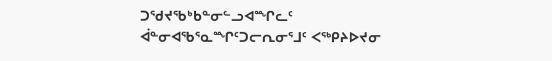ᑐᖁᔪᖃᒃᑲᓐᓂᓪᓗᐊᙱᓚᑦ ᐋᓐᓂᐊᖃᕐᓇᙱᑦᑐᓕᕆᓂᕐᒧᑦ ᐸᖅᑭᔨᐅᔪᓂ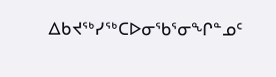ᐃᑲᔪᖅᓯᖅᑕᐅᓂᖃᕐᓂᖏᓐᓄᑦ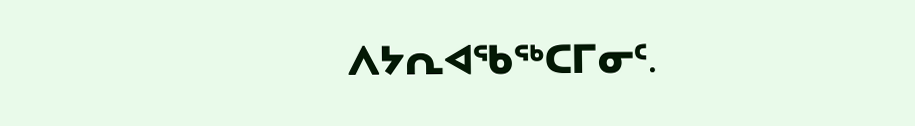ᐱᔭᕆᐊᖃᖅᑕᒥᓂᑦ.